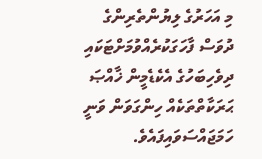މި އަހަރުގެ ލިޔުންތެރިންގެ ދުވަސް ފާހަގަކުރެއްވުމަށްޓަކައި ދިވެހިބަހުގެ އެކެޑެމީން ޚާއްޞަ ޙަރަކާތްތަކެއް ހިންގަވަން ވަނީ ހަމަޖައްސަވައިފައެވެ.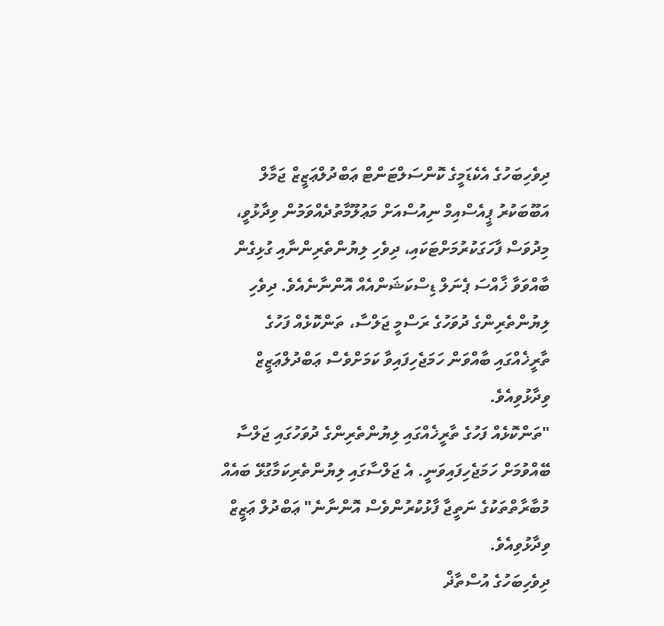ދިވެހިބަހުގެ އެކެޑަމީގެ ކޮންސަލްޓަންޓް ޢަބްދުލްޢަޒީޒް ޖަމާލް އަބޫބަކުރު ޕީއެސްއިމް ނިއުސްއަށް މަޢުލޫމާތުދެއްވަމުން ވިދާޅުވީ، މިދުވަސް ފާހަގަކުރުމަށްޓަކައި، ދިވެހި ލިޔުންތެރިންނާއި ގުޅިގެން ބާއްވަވާ ޚާއްސަ ޕެނަލް ޑިސްކަޝަންއެއް އޮންނާނެއެވެ. ދިވެހި ލިޔުންތެރިންގެ ދުވަހުގެ ރަސްމީ ޖަލްސާ، ތަންކޮޅެއް ފަހުގެ ތާރީޚެއްގައި ބާއްވަން ހަމަޖެހިފައިވާ ކަމަށްވެސް ޢަބްދުލްޢަޒީޒް ވިދާޅުވިއެވެ.
"ތަންކޮޅެއް ފަހުގެ ތާރީޚެއްގައި ލިޔުންތެރިންގެ ދުވަހުގައި ޖަލްސާ ބޭއްވުމަށް ހަމަޖެހިފައިވަނީ. އެ ޖަލްސާގައި ލިޔުންތެރިކަމާގުޅޭ ބައެއް މުބާރާތްތަކުގެ ނަތީޖާ ފާޅުކުރުންވެސް އޮންނާނެ" ޢަބްދުލް ޢަޒީޒް ވިދާޅުވިއެވެ.
ދިވެހިބަހުގެ އުސްތާޛް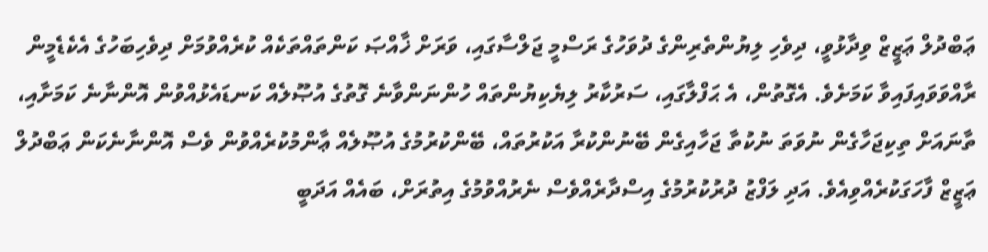ޢަބްދުލް ޢަޒީޒް ވިދާޅުވީ، ދިވެހި ލިޔުންތެރިންގެ ދުވަހުގެ ރަސްމީ ޖަލްސާގައި، ވަރަށް ޚާއްޞަ ކަންތައްތަކެއް ކުރެއްވުމަށް ދިވެހިބަހުގެ އެކެޑެމީން ރާއްވަވައިފައިވާ ކަމަށެވެ. އެގޮތުން، އެ ޙަފްލާގައި، ސަރުކާރު ލިޔެކިޔުންތައް ހުންނަންވާނެ ގޮތުގެ އުޞޫލެއް ކަނޑައެޅުއްވުން އޮންނާނެ ކަމަށާއި، ތާނައަށް ތިކިޖަހާގެން ނުވަތަ ނުކުތާ ޖަހާއިގެން ބޭނުންކުރާ އަކުރުތައް، ބޭންކުރުމުގެ އުޞޫލެއް ޢާންމުކުރެއްވުން ވެސް އޮންނާނެކަން ޢަބްދުލް ޢަޒީޒް ފާހަގަކުރެއްވިއެވެ. އަދި ލަފްޒު ދުރުކުރުމުގެ އިސްދާރެއްވެސް ނެރުއްވުމުގެ އިތުރަށް، ބައެއް އަދަބީ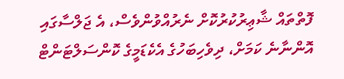ފޮތްތައް ޝާޢިރުކުރުކޮށް ނެރުއްވުންވެސް، އެ ޖަލްސާގައި އޮންނާނެ ކަމަށް، ދިވެހިބަހުގެ އެކެޑަމީގެ ކޮންސަލްޓަންޓް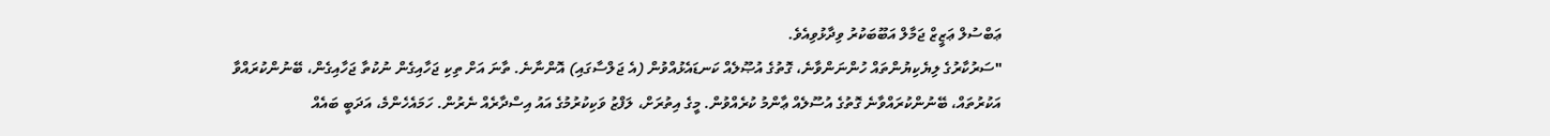ޢަބްސުލް ޢަޒީޒް ޖަމާލް އަބޫބަކުރު ވިދާޅުވިއެވެ.
"ސަރުކާރުގެ ލިޔެކިޔުންތައް ހުންނަންވާނެ، ގޮތުގެ އުޞޫލެއް ކަނޑައެޅުއްވުން (އެ ޖަލްސާގައި) އޮންނާނެ. ތާނަ އަށް ތިކި ޖަހާއިގެން ނުކުތާ ޖަހާއިގެން، ބޭނުންކުރައްވާ އަކުރުތައް، ބޭނުންކުރައްވާނެ ގޮތުގެ އުސޫލެއް ޢާންމު ކުރެއްވުން. މީގެ އިތުރަށް، ލަފްޒު ވަކިކުރުމުގެ އައު އިސްދާރެއް ނެރުން. ހަމައެހެންމެ، އަދަބީ ބައެއް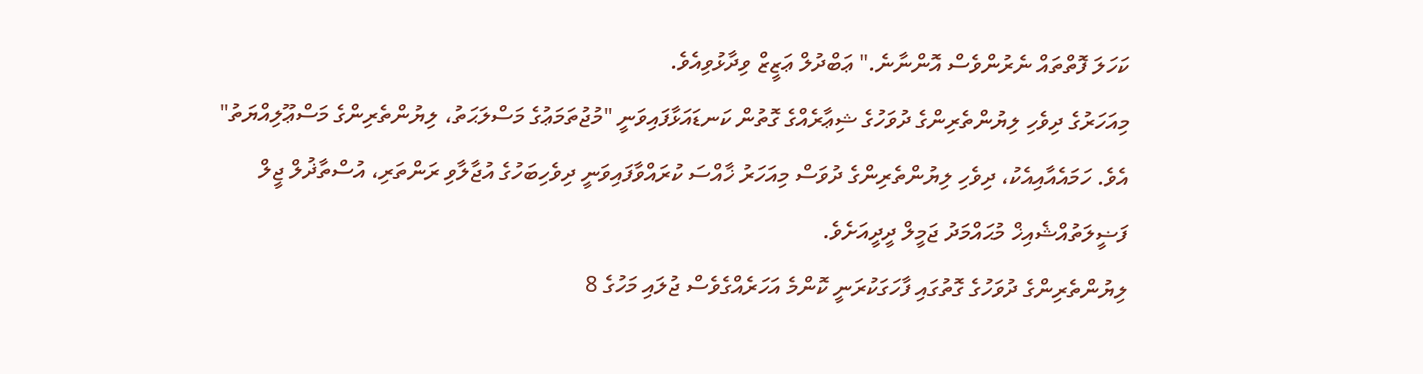ކަހަލަ ފޮތްތައް ނެރުންވެސް އޮންނާނެ." ޢަބްދުލް ޢަޒީޒް ވިދާޅުވިއެވެ.
މިއަހަރުގެ ދިވެހި ލިޔުންތެރިންގެ ދުވަހުގެ ޝިޢާރެއްގެ ގޮތުން ކަނޑައަޅާފައިވަނީ "މުޖުތަމަޢުގެ މަސްލަޙަތު، ލިޔުންތެރިންގެ މަސްޢޫލިއްޔަތު" އެވެ. ހަމައެއާއިއެކު، ދިވެހި ލިޔުންތެރިންގެ ދުވަސް މިއަހަރު ޚާއްސަ ކުރައްވާފައިވަނީ ދިވެހިބަހުގެ އުޖާލާވި ރަންތަރި، އުސްތާޛުލް ޖީލް ފަޟީލަތުއްޝެއިޚް މުޙައްމަދު ޖަމީލް ދީދީއަށެވެ.
ލިޔުންތެރިންގެ ދުވަހުގެ ގޮތުގައި ފާހަގަކުރަނީ ކޮންމެ އަހަރެއްގެވެސް ޖުލައި މަހުގެ 8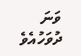ވަނަ ދުވަހުއެވެ